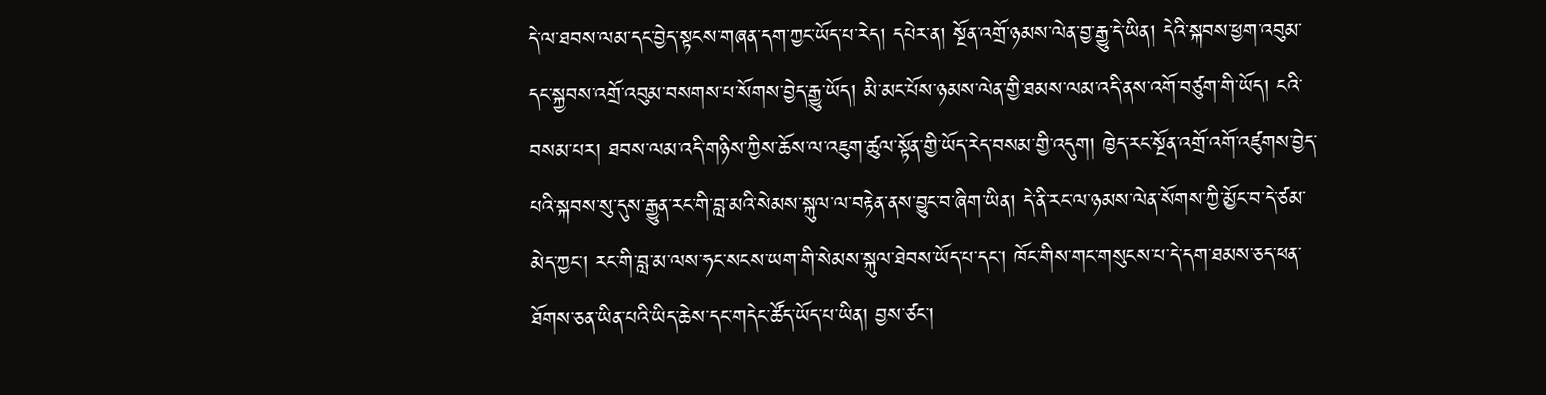དེ་ལ་ཐབས་ལམ་དང་བྱེད་སྟངས་གཞན་དག་ཀྱང་ཡོད་པ་རེད། དཔེར་ན། སྔོན་འགྲོ་ཉམས་ལེན་བྱ་རྒྱུ་དེ་ཡིན། དེའི་སྐབས་ཕྱག་འབུམ་དང་སྐྱབས་འགྲོ་འབུམ་བསགས་པ་སོགས་བྱེད་རྒྱུ་ཡོད། མི་མང་པོས་ཉམས་ལེན་གྱི་ཐམས་ལམ་འདི་ནས་འགོ་བཙུག་གི་ཡོད། ངའི་བསམ་པར། ཐབས་ལམ་འདི་གཉིས་ཀྱིས་ཆོས་ལ་འཇུག་ཚུལ་སྟོན་གྱི་ཡོད་རེད་བསམ་གྱི་འདུག། ཁྱེད་རང་སྔོན་འགྲོ་འགོ་འཛུགས་བྱེད་པའི་སྐབས་སུ་དུས་རྒྱུན་རང་གི་བླ་མའི་སེམས་སྐུལ་ལ་བརྟེན་ནས་བྱུང་བ་ཞིག་ཡིན། དེ་ནི་རང་ལ་ཉམས་ལེན་སོགས་ཀྱི་མྱོང་བ་དེ་ཙམ་མེད་ཀྱང་། རང་གི་བླ་མ་ལས་ཧང་སངས་ཡག་གི་སེམས་སྐུལ་ཐེབས་ཡོད་པ་དང་། ཁོང་གིས་གང་གསུངས་པ་དེ་དག་ཐམས་ཅད་ཕན་ཐོགས་ཅན་ཡིན་པའི་ཡིད་ཆེས་དང་གདེང་ཚོད་ཡོད་པ་ཡིན། བྱས་ཙང་།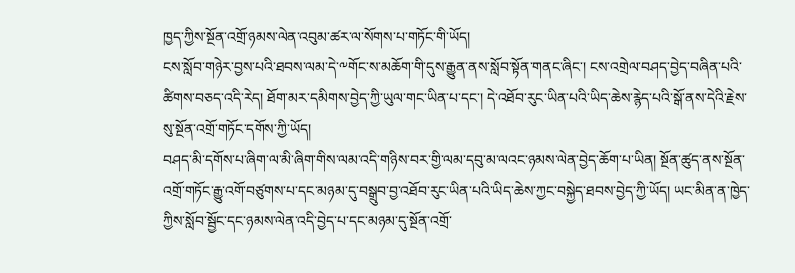ཁྱད་ཀྱིས་སྔོན་འགྲོ་ཉམས་ལེན་འབུམ་ཚར་ལ་སོགས་པ་གཏོང་གི་ཡོད།
ངས་སློབ་གཉེར་བྱས་པའི་ཐབས་ལམ་དེ་༸གོང་ས་མཆོག་གི་དུས་རྒྱུན་ནས་སློབ་སྟོན་གནང་ཞིང་། ངས་འགྲེལ་བཤད་བྱེད་བཞིན་པའི་ཚིགས་བཅད་འདི་རེད། ཐོག་མར་དམིགས་བྱེད་ཀྱི་ཡུལ་གང་ཡིན་པ་དང་། དེ་འཐོབ་རུང་ཡིན་པའི་ཡིད་ཆེས་རྙེད་པའི་སྒོ་ནས་དེའི་རྗེས་སུ་སྔོན་འགྲོ་གཏོང་དགོས་ཀྱི་ཡོད།
བཤད་མི་དགོས་པ་ཞིག་ལ་མི་ཞིག་གིས་ལམ་འདི་གཉིས་བར་གྱི་ལམ་དབུ་མ་ལའང་ཉམས་ལེན་བྱེད་ཆོག་པ་ཡིན། སྔོན་ཚུད་ནས་སྔོན་འགྲོ་གཏོང་རྒྱུ་འགོ་བཙུགས་པ་དང་མཉམ་དུ་བསྒྲུབ་བྱ་འཐོབ་རུང་ཡིན་པའི་ཡིད་ཆེས་ཀྱང་བསྐྱེད་ཐབས་བྱེད་ཀྱི་ཡོད། ཡང་མིན་ན་ཁྱེད་ཀྱིས་སློབ་སྦྱོང་དང་ཉམས་ལེན་འདི་བྱེད་པ་དང་མཉམ་དུ་སྔོན་འགྲོ་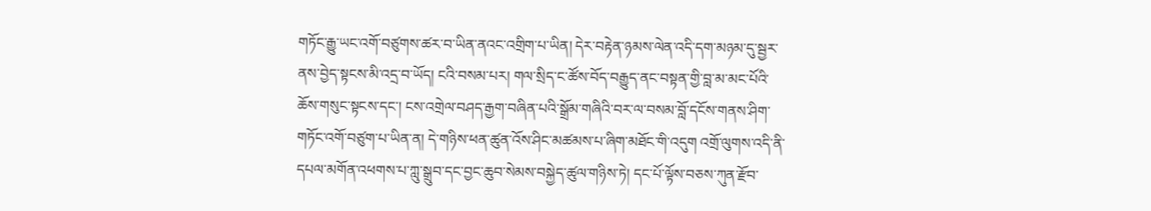གཏོང་རྒྱུ་ཡང་འགོ་བཙུགས་ཚར་བ་ཡིན་ནའང་འགྲིག་པ་ཡིན། དེར་བརྟེན་ཉམས་ལེན་འདི་དག་མཉམ་དུ་སྦྱར་ནས་བྱེད་སྟངས་མི་འདྲ་བ་ཡོད། ངའི་བསམ་པར། གལ་སྲིད་ང་ཚོས་བོད་བརྒྱུད་ནང་བསྟན་གྱི་བླ་མ་མང་པོའི་ཆོས་གསུང་སྟངས་དང་། ངས་འགྲེལ་བཤད་རྒྱག་བཞིན་པའི་སྒྲོམ་གཞིའི་བར་ལ་བསམ་བློ་དངོས་གནས་ཤིག་གཏོང་འགོ་བཙུག་པ་ཡིན་ན། དེ་གཉིས་ཕན་ཚུན་འོས་ཤིང་མཚམས་པ་ཞིག་མཐོང་གི་འདུག འགྲོ་ལུགས་འདི་ནི་དཔལ་མགོན་འཕགས་པ་ཀླུ་སྒྲུབ་དང་བྱང་ཆུབ་སེམས་བསྐྱེད་ཚུལ་གཉིས་ཏེ། དང་པོ་ལྟོས་བཅས་ཀུན་རྫོབ་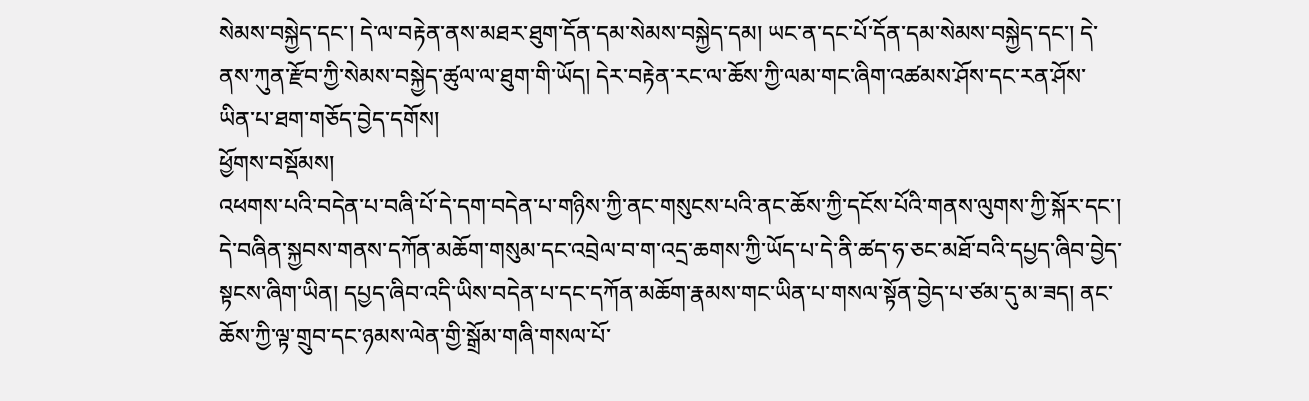སེམས་བསྐྱེད་དང་། དེ་ལ་བརྟེན་ནས་མཐར་ཐུག་དོན་དམ་སེམས་བསྐྱེད་དམ། ཡང་ན་དང་པོ་དོན་དམ་སེམས་བསྐྱེད་དང་། དེ་ནས་ཀུན་རྫོབ་ཀྱི་སེམས་བསྐྱེད་ཚུལ་ལ་ཐུག་གི་ཡོད། དེར་བརྟེན་རང་ལ་ཆོས་ཀྱི་ལམ་གང་ཞིག་འཚམས་ཤོས་དང་རན་ཤོས་ཡིན་པ་ཐག་གཅོད་བྱེད་དགོས།
ཕྱོགས་བསྡོམས།
འཕགས་པའི་བདེན་པ་བཞི་པོ་དེ་དག་བདེན་པ་གཉིས་ཀྱི་ནང་གསུངས་པའི་ནང་ཆོས་ཀྱི་དངོས་པོའི་གནས་ལུགས་ཀྱི་སྐོར་དང་། དེ་བཞིན་སྐྱབས་གནས་དཀོན་མཆོག་གསུམ་དང་འབྲེལ་བ་ག་འདྲ་ཆགས་ཀྱི་ཡོད་པ་དེ་ནི་ཚད་ཧ་ཅང་མཐོ་བའི་དཔྱད་ཞིབ་བྱེད་སྟངས་ཞིག་ཡིན། དཔྱད་ཞིབ་འདི་ཡིས་བདེན་པ་དང་དཀོན་མཆོག་རྣམས་གང་ཡིན་པ་གསལ་སྟོན་བྱེད་པ་ཙམ་དུ་མ་ཟད། ནང་ཆོས་ཀྱི་ལྟ་གྲུབ་དང་ཉམས་ལེན་གྱི་སྒྲོམ་གཞི་གསལ་པོ་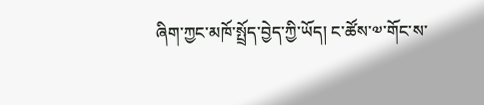ཞིག་ཀྱང་མཁོ་སྤྲོད་བྱེད་ཀྱི་ཡོད། ང་ཚོས་༧་གོང་ས་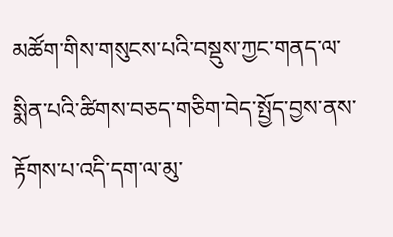མཚོག་གིས་གསུངས་པའི་བསྡུས་ཀྱང་གནད་ལ་སྨིན་པའི་ཚིགས་བཅད་གཅིག་བེད་སྤྱོད་བྱས་ནས་རྟོགས་པ་འདི་དག་ལ་མུ་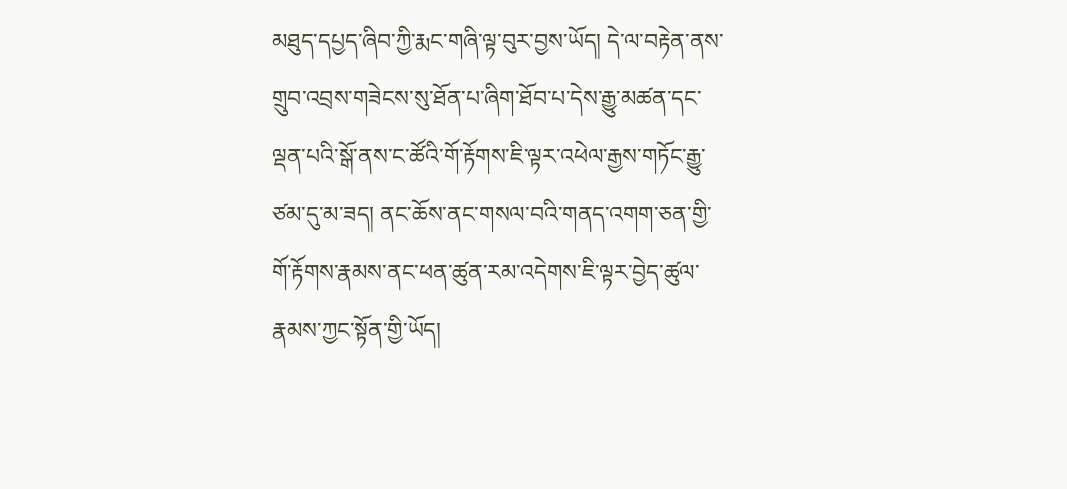མཐུད་དཔྱད་ཞིབ་ཀྱི་རྨང་གཞི་ལྟ་བུར་བྱས་ཡོད། དེ་ལ་བརྟེན་ནས་གྲུབ་འབྲས་གཟེངས་སུ་ཐོན་པ་ཞིག་ཐོབ་པ་དེས་རྒྱུ་མཚན་དང་ལྡན་པའི་སྒོ་ནས་ང་ཚོའི་གོ་རྟོགས་ཇི་ལྟར་འཕེལ་རྒྱས་གཏོང་རྒྱུ་ཙམ་དུ་མ་ཟད། ནང་ཆོས་ནང་གསལ་བའི་གནད་འགག་ཅན་གྱི་གོ་རྟོགས་རྣམས་ནང་ཕན་ཚུན་རམ་འདེགས་ཇི་ལྟར་བྱེད་ཚུལ་རྣམས་ཀྱང་སྟོན་གྱི་ཡོད།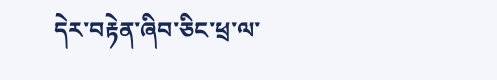དེར་བརྟེན་ཞིབ་ཅིང་ཕྲ་ལ་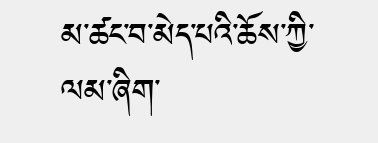མ་ཚང་བ་མེད་པའི་ཆོས་ཀྱི་ལམ་ཞིག་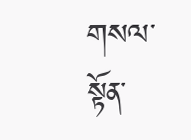གསལ་སྟོན་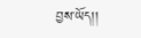བྱས་ཡོད།།